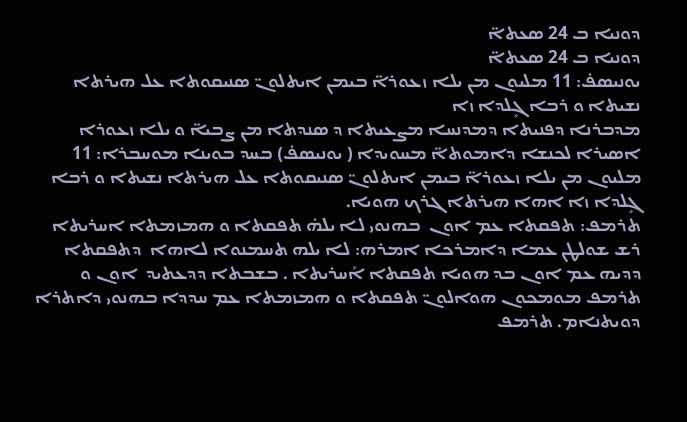ܕܘܢܝܐ ܒ 24 ܣܥܬܐ̈
ܕܘܢܝܐ ܒ 24 ܣܥܬܐ̈
ܝܘܢܝܣܦ̇: 11 ܡܠܝܘܢ ܡܢ ܝܠܐ ܙܥܘܪܐ̈ ܒܝܡܢ ܐܝܬܠܘܢ̈ ܣܢܝܩܘܬܐ ܥܠ ܗܝܪܬܐ ܢܫܝܬܐ ܘ ܪܒܐ ܓܻܠܕܐ ܙܐ
ܡܕܒܪܢܐ ܕܦܢܝܬܐ ܕܡܕܢܚܐ ܡܨܥܝܬܐ ܕ ܣܢܕܬܐ ܡܢ ܨܒܝܐ̈ ܘ ܝܠܐ ܙܥܘܪܐ ܐܣܝܪܐ ܠܟܢܫܐ ܕܐܡܘܬܐ̈ ܡܚܘܝܕܐ ( ܝܘܢܝܣܦ̇) ܒܚܕ ܒܘܝܢܐ ܡܘܚܒܪܐ: 11 ܡܠܝܘܢ ܡܢ ܝܠܐ ܙܥܘܪܐ̈ ܒܝܡܢ ܐܝܬܠܘܢ̈ ܣܢܝܩܘܬܐ ܥܠ ܗܝܪܬܐ ܢܫܝܬܐ ܘ ܪܒܐ ܓܻܠܕܐ ܙܐ ܐܗܐ ܗܝܪܬܐ ܓܪܟ ܗܘܝܐ.
ܬܪܡܦ: ܬܦܩܬܐ ܥܡ ܐܘܢ  ܒܗܢܘܝ ܠܐ ܝܠܗ̇ ܬܦܩܬܐ ܘ ܗܡܙܡܬܐ ܐܚܪܝܬܐ
ܪܫ ܫܘܠܛܢ ܥܡܐ ܕܐܡܪܟܐ ܐܡܪܗ: ܠܐ ܝܠܗ ܬܚܡܢܘܐ ܠܐܗܐ  ܕܬܦܩܬܐ ܕܕܝܗ ܥܡ ܐܘܢ ܒܕ ܗܘܝܐ ܬܦܩܬܐ ܐܰܚܪܝܬܐ . ܒܫܒܬܐ ܕܕܥܬܝܕ  ܐܘܢ ܘ ܬܪܡܦ ܡܘܡܟܘܢ ܗܘܐܠܘܢ̈ ܬܦܩܬܐ ܘ ܗܡܙܡܬܐ ܥܡ ܚܕܕܐ ܒܗܢܘܝ ܕܐܬܪܐ ܕܘܝܬܢܐܡ. ܬܪܡܦ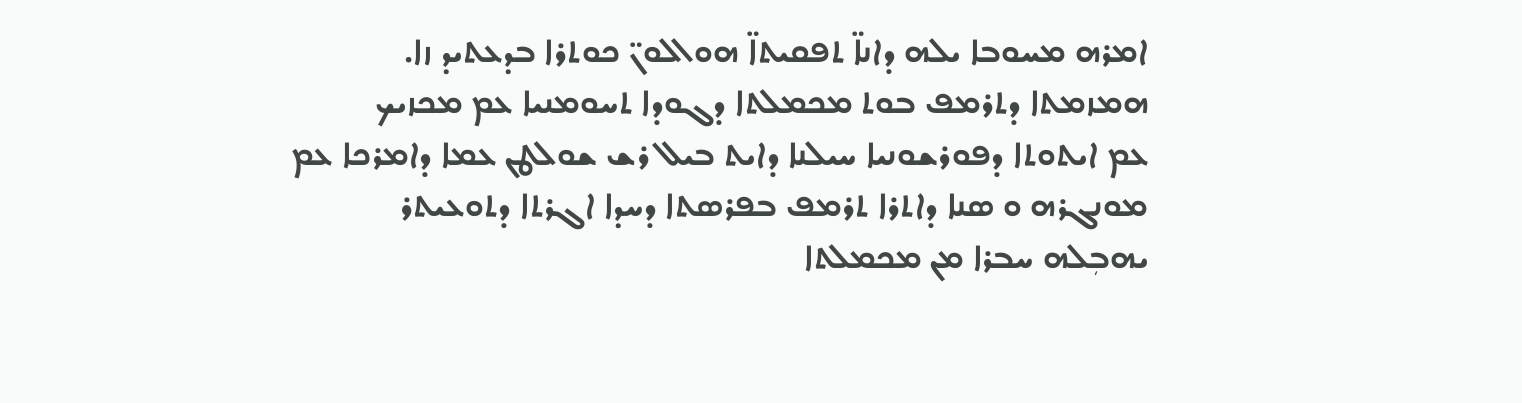ܐܡܪܗ ܡܚܘܒܐ ܝܠܗ ܕܐܢܐ̈ ܬܦܩܝܬܐ̈ ܗܘܐܠܘܢ̈ ܟܘܬܪܐ ܒܕܥܬܝܕ ܙܐ.
ܗܡܙܡܬܐ ܕܬܪܡܦ ܒܘܬ ܡܟܡܠܬܐ ܕܓܘܕܐ ܬܚܘܡܢܝܐ ܥܡ ܡܟܙܝܟ
ܥܡ ܐܝܬܘܬܐ ܕܦܘܪܫܘܢܝܐ ܚܝܠܢܐ ܕܐܝܬ ܒܝܠ ܪܫ ܫܘܠܛܢ ܥܡܐ ܕܐܡܪܟܐ ܥܡ ܡܘܢܓܪܗ ܘ ܣܢܐ ܕܐܬܪܐ ܬܪܡܦ ܒܦܪܣܬܐ ܕܚܕܐ ܐܓܪܬܐ ܕܬܘܥܝܬܪ ܝܗܒܼܠܗ ܚܒܪܐ ܡܢ ܡܟܡܠܬܐ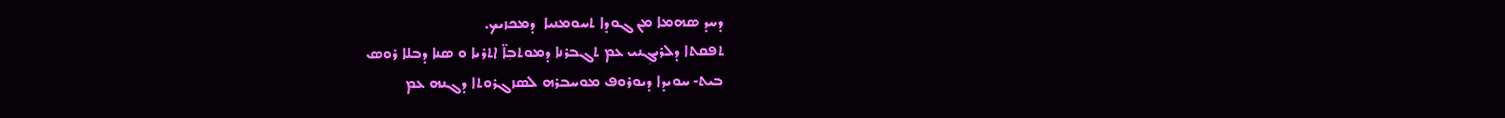ܕܚܕ ܣܗܡܐ ܡܢ ܓܘܕܐ ܬܚܘܡܢܝܐ  ܕܡܟܙܝܟ.
ܬܦܩܬܐ ܕܠܪܝܓܼܢܝ ܥܡ ܬܓܒܪܢܐ ܕܡܘܬܒܼܐ̈ ܐܬܪܝܐ ܘ ܣܢܐ ܕܒܠܐ ܪܘܣ
ܒܝܬ- ܚܘܝܕܐ ܕܝܘܪܘܦ ܡܘܚܒܪܗ ܠܣܙܓܪܘܬܐ ܕܓܢܗ ܥܡ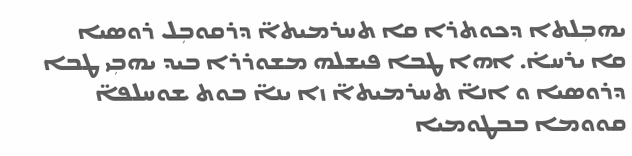ܝܗܒܼܠܬܐ ܕܟܘܬܪܐ ܩܐ ܬܚܪܡܝܬܐ̈ ܕܪܩܘܒܼܠ ܪܘܣܝܐ ܩܐ ܝܪܚܐ̇. ܐܗܐ ܛܒܐ ܦܝܫܠܗ ܡܫܘܪܪܐ ܒܝܕ ܝܗܒܼܝ ܛܒܐ ܕܪܘܣܝܐ ܘ ܐܢܐ̈ ܬܚܪܡܝܬܐ̈ ܙܐ ܝܢܐ̈ ܒܘܬ ܫܘܚܠܦܐ̈ ܩܘܘܡܐ ܒܒܛܘܡܝܐ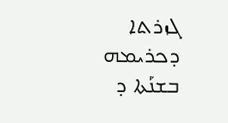ܓܙܪܬܐ ܕܟܪܝܡܗ ܒܫܢܰܬܐ ܕ